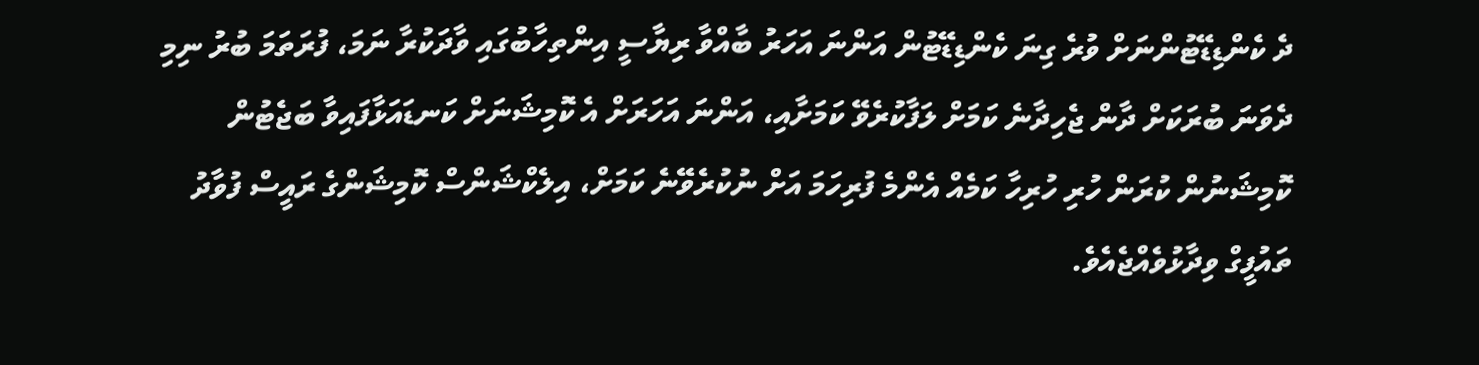ދެ ކެންޑިޑޭޓުންނަށް ވުރެ ގިނަ ކެންޑިޑޭޓުން އަންނަ އަހަރު ބާއްވާ ރިޔާސީ އިންތިހާބުގައި ވާދަކުރާ ނަމަ، ފުރަތަމަ ބުރު ނިމި ދެވަނަ ބުރަކަށް ދާން ޖެހިދާނެ ކަމަށް ލަފާކުރެވޭ ކަމަށާއި، އަންނަ އަހަރަށް އެ ކޮމިޝަނަށް ކަނޑައަޅާފައިވާ ބަޖެޓުން ކޮމިޝަނުން ކުރަން ހުރި ހުރިހާ ކަމެއް އެންމެ ފުރިހަމަ އަށް ނުކުރެވޭނެ ކަމަށް، އިލެކްޝަންސް ކޮމިޝަންގެ ރައީސް ފުވާދު ތައުފީގް ވިދާޅުވެއްޖެއެވެ.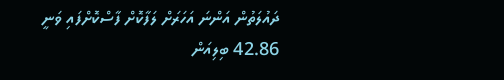ދައުލަތުން އަންނަ އަހަރަށް ލަފާކޮށް ފާސްކޮށްފައި ވަނީ 42.86 ބިލިއަން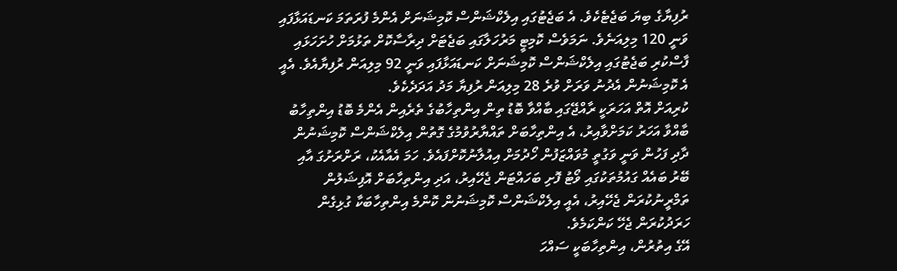ރުފިޔާގެ ބިޔަ ބަޖެޓެކެވެ. އެ ބަޖެޓުގައި އިލެކްޝަންސް ކޮމިޝަނަށް އެންމެ ފުރަތަމަ ކަނޑައަޅާފައި ވަނީ 120 މިލިއަނެވެ. ނަމަވެސް ކޮމިޓީ މަރުހަލާގައި ބަޖެޓަށް ދިރާސާކޮށް ތަޅުމަށް ހުށަހަޅައި ފާސްކުރި ބަޖެޓުގައި އިލެކްޝަންސް ކޮމިޝަނަށް ކަނޑައަޅާފައި ވަނީ 92 މިލިއަން ރުފިޔާއެވެ. އެއީ އެ ކޮމިޝަނުން އެދުނު ވަރަށް ވުރެ 28 މިލިއަން ރުފިޔާ މަދު އަދަދެކެވެ.
ކުރިއަށް އޮތް އަހަރަކީ ރާއްޖޭގައި ބާއްވާ ބޮޑު ތިން އިންތިހާބުގެ ތެރެއިން އެންމެ ބޮޑު އިންތިހާބު ބާއްވާ އަހަރު ކަމަށްވާއިރު، އެ އިންތިހާބަށް ތައްޔާރުވުމުގެ ގޮތުން އިލެކްޝަންސް ކޮމިޝަނުން ދާދި ފަހުން ވަނީ ވަގުތީ މުވައްޒަފުން ހޯދުމަށް އިއުލާނުކޮށްފައެވެ. ހަމަ އެއާއެކު، ރަށްރަށުގަ އާއި ބޭރު ބައެއް ގައުމުތަކުގައި ވޯޓު ފޮށި ބަހައްޓަން ޖެހޭއިރު، އަދި އިންތިހާބަށް އޮފިޝަލުން ތަމްރީނުކުރަން ޖެހޭއިރު، އެއީ އިލެކްޝަންސް ކޮމިޝަނުން ކޮންމެ އިންތިހާބަކާ ގުޅިގެން ހަރަދުކުރަން ޖެހޭ ކަންކަމެވެ.
އޭގެ އިތުރުން، އިންތިހާބަކީ ސައްހަ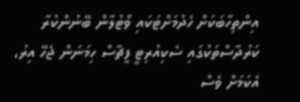އިންތިހާބަކަށް ހެދުމަށްޓަކައި ވޯޓުލާން ބޭނުންކުރާ ކަރުދާސްތަކުގައި ސެކިއުރިޓީ ފީޗާސް ހިމަނަން ޖެހޭ އިރު، އެކަމަށް ވެސް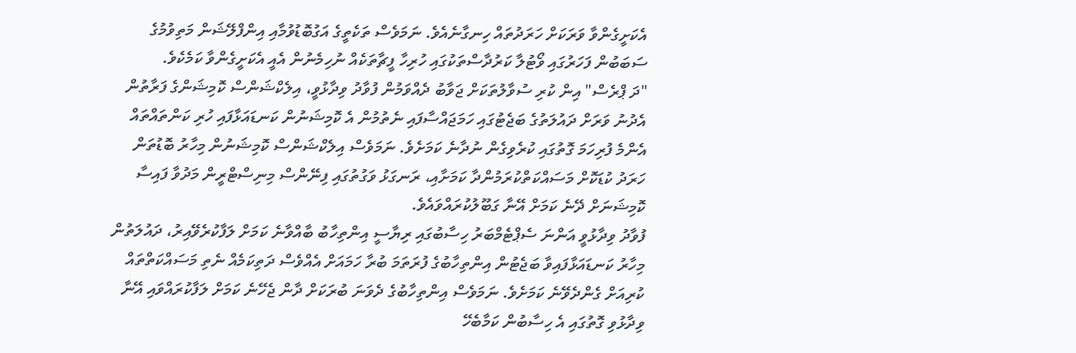އެކަށީގެންވާ ވަރަކަށް ހަރަދުތައް ހިނގާނެއެވެ. ނަމަވެސް ތަކެތީގެ އަގުބޮޑުވުމާއި އިންފްލޭޝަން މަތިވުމުގެ ސަބަބުން ފަހަރުގައި ވޯޓުލާ ކަރުދާސްތަކުގައި ހުރިހާ ފީޗާތަކެއް ނުހިމެނުން އެއީ އެކަށީގެންވާ ކަމެކެވެ.
"ދަ ޕްރެސް" އިން ކުރި ސުވާލުތަކަށް ޖަވާބު ދެއްވަމުން ފުވާދު ވިދާޅުވީ، އިލެކްޝަންސް ކޮމިޝަންގެ ފަރާތުން އެދުނު ވަރަށް ދައުލަތުގެ ބަޖެޓުގައި ހަމަޖައްސާފައި ނެތުމުން އެ ކޮމިޝަނުން ކަނޑައަޅާފައި ހުރި ކަންތައްތައް އެންމެ ފުރިހަމަ ގޮތުގައި ކުރެވިގެން ނުދާނެ ކަމަށެވެ. ނަމަވެސް އިލެކްޝަންސް ކޮމިޝަނުން މިހާރު ބޮޑުތަން ހަރަދު ކުޑަކޮށް މަސައްކަތްކުރަމުންދާ ކަމަށާއި، ރަނގަޅު ވަގުތުގައި ފިނޭންސް މިނިސްޓްރީން މަދުވާ ފައިސާ ކޮމިޝަނަށް ދޭނެ ކަމަށް އޭނާ ގަބޫލުކުރައްވައެވެ.
ފުވާދު ވިދާޅުވީ އަންނަ ސެޕްޓެމްބަރު ހިސާބުގައި ރިޔާސީ އިންތިހާބު ބާއްވާނެ ކަމަށް ލަފާކުރެވޭއިރު، ދައުލަތުން މިހާރު ކަނޑައަޅާފައިވާ ބަޖެޓުން އިންތިހާބުގެ ފުރަތަމަ ބުރާ ހަމައަށް އެއްވެސް ދަތިކަމެއް ނެތި މަސައްކަތްތައް ކުރިއަށް ގެންދެވޭނެ ކަމަށެވެ. ނަމަވެސް އިންތިހާބުގެ ދެވަނަ ބުރަކަށް ދާން ޖެހޭނެ ކަމަށް ލަފާކުރައްވައި އޭނާ ވިދާޅުވި ގޮތުގައި އެ ހިސާބުން ކަމާބެހޭ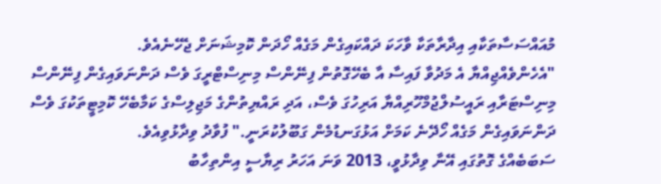މުއައްސަސާތަކާއި އިދާރާތަކާ ވާހަކަ ދައްކައިގެން މަގެއް ހޯދަން ކޮމިޝަނަށް ޖެހޭނެއެވެ.
"އެހެންވެއްޖިއްޔާ އެ މަދުވާ ފައިސާ އާ ބެހޭގޮތުން ފިނޭންސް މިނިސްޓްރީގަ ވެސް ދަންނަވައިގެން ފިނޭންސް މިނިސްޓަރާއި ރައީސުލްޖުމްހޫރިއްޔާ އަރިހުގަ ވެސް، އަދި ރައްޔިތުންގެ މަޖިލިސްގެ ކަމާބެހޭ ކޮމިޓީތަކުގަ ވެސް ދަންނަވައިގެން މަގެއް ހޯދޭނެ ކަމަށް އަޅުގަނޑުމެން ގަބޫލުކުރަނީ." ފުވާދު ވިދާޅުވިއެވެ.
ސަބަބެއްގެ ގޮތުގައި އޭނާ ވިދާޅުވީ، 2013 ވަނަ އަހަރު ރިޔާސީ އިންތިހާބު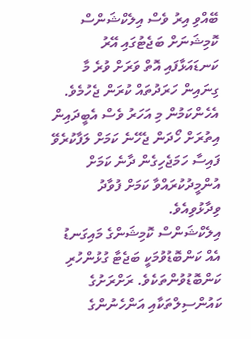ބޭއްވި އިރު ވެސް އިލެކްޝަންސް ކޮމިޝަނަށް ބަޖެޓުގައި އޭރު ކަނޑައަޅާފައި އޮތް ވަރަށް ވުރެ މާ ގިނައިން ހަރަދުތައް ކުރަން ޖެހުމެވެ.
އެހެންކަމުން މި އަހަރު ވެސް އެބީދައިން އިތުރަށް ހޯދަން ޖެހޭނެ ކަމަށް ލަފާކުރެވޭ ފައިސާ ހަމަޖެހިގެން ދާނެ ކަމަށް އުންމީދުކުރައްވާ ކަމަށް ފުވާދު ވިދާޅުވިއެވެ.
އިލެކްޝަންސް ކޮމިޝަންގެ މައިގަނޑު އެއް ކަންބޮޑުވުމަކީ ބަޖެޓާ ގުޅުންހުރި ކަންބޮޑުވުންތަކެވެ. ރަށްރަށުގެ ކައުންސިލްތަކާއި އަންހެނުންގެ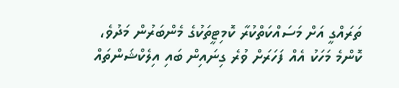ތަރައްގީ އަށް މަސައްކަތްކުރާ ކޮމިޓީތަކުގެ މެންބަރުން މަދުވެ، ކޮންމެ މަހަކު އެއް ފަހަރަށް ވުރެ ގިނައިން ބައި އިލެކްޝަންތައް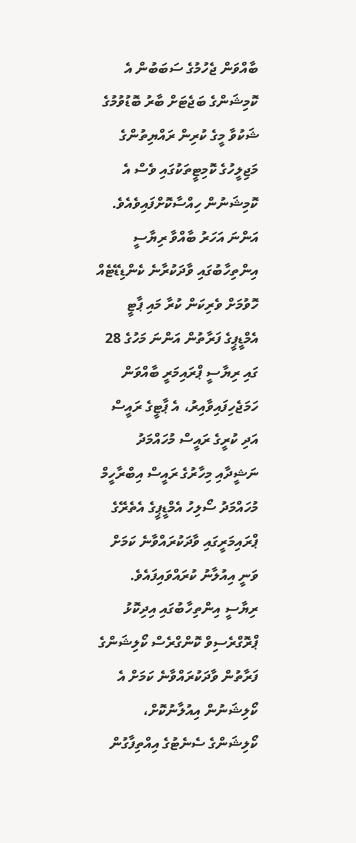ބާއްވަން ޖެހުމުގެ ސަބަބުން އެ ކޮމިޝަންގެ ބަޖެޓަށް ބާރު ބޮޑުވުމުގެ ޝަކުވާ މީގެ ކުރިން ރައްޔިތުންގެ މަޖިލީހުގެ ކޮމިޓީތަކުގައި ވެސް އެ ކޮމިޝަނުން ހިއްސާކޮށްފައިވެއެވެ.
އަންނަ އަހަރު ބާއްވާ ރިޔާސީ އިންތިހާބުގައި ވާދަކުރާނެ ކެންޑިޑޭޓެއް ހޮވުމަށް ވެރިކަން ކުރާ މައި ޕާޓީ އެމްޑީޕީގެ ފަރާތުން އަންނަ މަހުގެ 28 ގައި ރިޔާސީ ޕްރައިމަރީ ބާއްވަން ހަމަޖެހިފައިވާއިރު، އެ ޕާޓީގެ ރައީސް އަދި ކުރީގެ ރައީސް މުހައްމަދު ނަޝީދާއި މިހާރުގެ ރައީސް އިބްރާހީމް މުހައްމަދު ސޯލިހު އެމްޑީޕީގެ އެތެރޭގެ ޕްރައިމަރީގައި ވާދަކުރައްވާނެ ކަމަށް ވަނީ އިއުލާނު ކުރައްވައިފައެވެ.
ރިޔާސީ އިންތިހާބުގައި އިދިކޮޅު ޕްރޮގްރެސިވް ކޮންގްރެސް ކޯލިޝަންގެ ފަރާތުން ވާދަކުރައްވާނެ ކަމަށް އެ ކޯލިޝަނުން އިއުލާނުކޮށް، ކޯލިޝަންގެ ސެނެޓުގެ އިއްތިފާގުން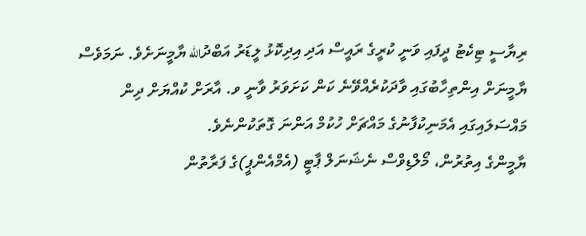ރިޔާސީ ޓިކެޓު ދީފައި ވަނީ ކުރީގެ ރައީސް އަދި އިދިކޮޅު ލީޑަރު އަބްދުالله ޔާމީނަށެވެ. ނަމަވެސް ޔާމީނަށް އިންތިހާބުގައި ވާދަކުރެއްވޭނެ ކަން ކަށަވަރު ވާނީ ވ. އާރަށް ކުއްޔަށް ދިން މައްސަލައިގައި އެމަނިކުފާނުގެ މައްޗަށް ހުކުމް އަންނަ ގޮތަކުންނެވެ.
ޔާމީންގެ އިތުރުން، މޯލްޑިވްސް ނެޝަނަލް ޕާޓީ (އެމްއެންޕީ)ގެ ފަރާތުން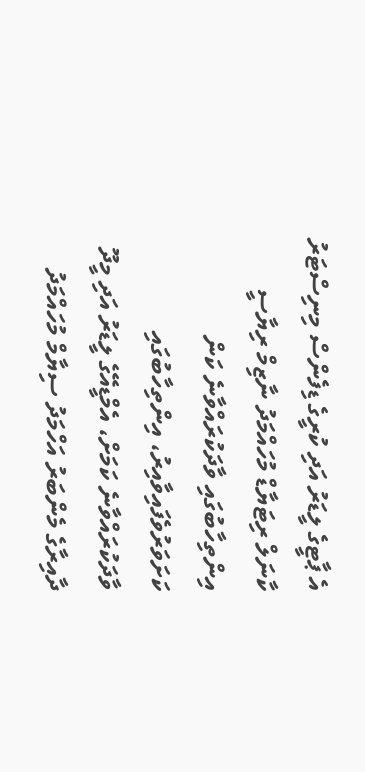އެ ޕާޓީގެ ލީޑަރު އަދި ކުރީގެ ޑިފެންސް މިނިސްޓަރު ކާނަލް ރިޓަޔާޑް މުހައްމަދު ނާޒިމް ރިޔާސީ އިންތިހާބުގައި ވާދަކުރައްވާނެ ކަން ކަށަވަރުވެފައިވާއިރު، އިންތިހާބުގައި ވާދަކުރައްވާނެ ކަމަށް، އެމްޑީއޭގެ ލީޑަރު އަދި މީދޫ ދާއިރާގެ މެންބަރު އަހްމަދު ސިޔާމް މުހައްމަދު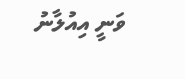ވަނީ އިއުލާނު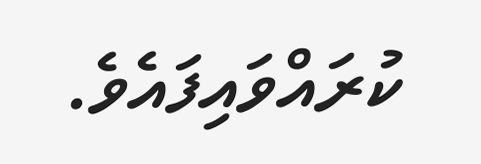ކުރައްވައިފައެވެ.